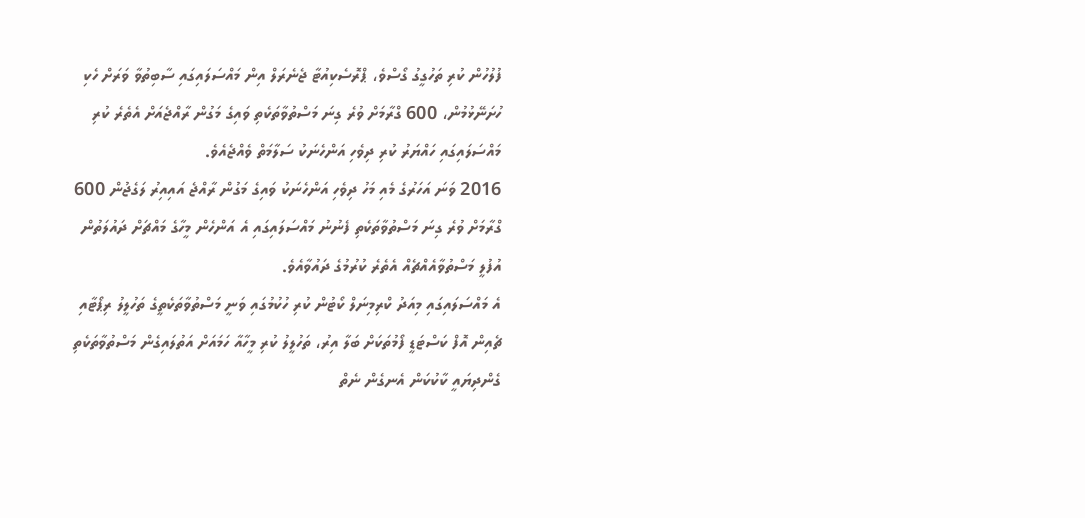ފުލުހުން ކުރި ތަހުގީގު ގޯސްވެ، ޕްރޮސެކިއުޓާ ޖެނެރަލް އިން މައްސަލައިގައި ސާބިތުވާ ވަރަށް ހެކި ހުށަނޭޅުމުން، 600 ގްރާމަށް ވުރެ ގިނަ މަސްތުވާތަކެތި ވައިގެ މަގުން ރާއްޖެއަށް އެތެރެ ކުރި މައްސަލައިގައި ހައްޔަރު ކުރި ދިވެހި އަންހެނަކު ސަލާމަތް ވެއްޖެއެވެ.
2016 ވަނަ އަހަރުގެ މެއި މަހު ދިވެހި އަންހެނަކު ވައިގެ މަގުން ރާއްޖެ އައިއިރު ލަގެޖުން 600 ގްރާމަށް ވުރެ ގިނަ މަސްތުވާތަކެތި ފެނުނު މައްސަލައިގައި އެ އަންހެން މީހާގެ މައްޗަށް ދައުލަތުން އުފުލީ މަސްތުވާއެއްޗެއް އެތެރެ ކުރުމުގެ ދައުވާއެވެ.
އެ މައްސަލައިގައި މިއަދު ކްރިމިނަލް ކޯޓުން ކުރި ހުކުމުގައި ވަނީ މަސްތުވާތަކެތީގެ ތަހުލީލު ރިޕޯޓާއި ޗެއިން އޮފް ކަސްޓަޑީ ފޯމުތަކަށް ބަލާ އިރު، ތަހުލީލު ކުރި މީހާއާ ހަމައަށް އަތުލައިގެން މަސްތުވާތަކެތި ގެންދިޔައީ ކާކުކަން އެނގެން ނެތް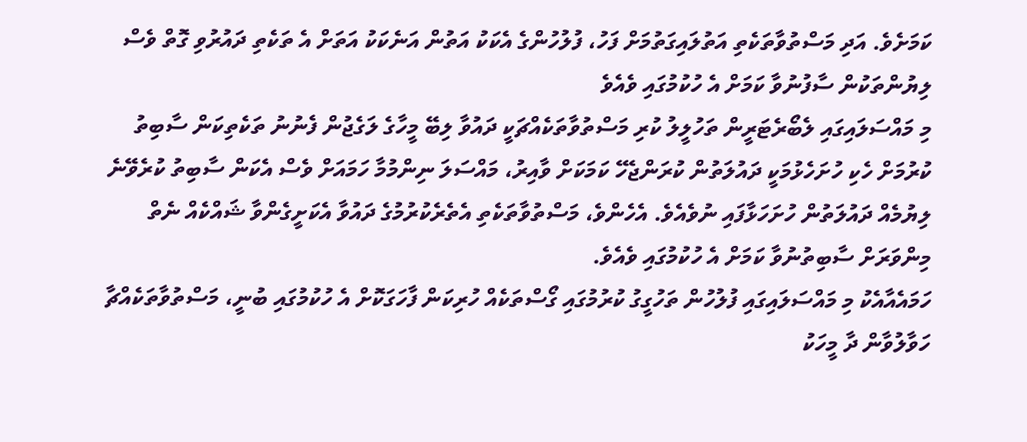ކަމަށެވެ. އަދި މަސްތުވާތަކެތި އަތުލައިގަތުމަށް ފަހު، ފުލުހުންގެ އެކަކު އަތުން އަނެކަކު އަތަށް އެ ތަކެތި ދައުރުވި ގޮތް ވެސް ލިޔުންތަކުން ސާފުނުވާ ކަމަށް އެ ހުކުމުގައި ވެއެވެ
މި މައްސަލައިގައި ލެބޯރެޓަރީން ތަހުލީލު ކުރި މަސްތުވާތަކެއްޗަކީ ދައުވާ ލިބޭ މީހާގެ ލަގެޖުން ފެނުނު ތަކެތިކަން ސާބިތު ކުރުމަށް ހެކި ހުށަހެޅުމަކީ ދައުލަތުން ކުރަންޖެހޭ ކަމަކަށް ވާއިރު، މައްސަލަ ނިންމުމާ ހަމައަށް ވެސް އެކަން ސާބިތު ކުރެވޭނެ ލިޔުމެއް ދައުލަތުން ހުށަހަޅާފައި ނުވެއެވެ. އެހެންވެ، މަސްތުވާތަކެތި އެތެރެކުރުމުގެ ދައުވާ އެކަށީގެންވާ ޝައްކެއް ނެތް މިންވަރަށް ސާބިތުނުވާ ކަމަށް އެ ހުކުމުގައި ވެއެވެ.
ހަމައެއާއެކު މި މައްސަލައިގައި ފުލުހުން ތަހުގީގު ކުރުމުގައި ގޯސްތަކެއް ހުރިކަން ފާހަގަކޮށް އެ ހުކުމުގައި ބުނީ، މަސްތުވާތަކެއްޗާ ހަވާލުވާން ދާ މީހަކު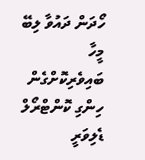ހޯދަން ދައުވާ ލިބޭ މީހާ ބައިވެރިކޮށްގެން ހިންގި ކޮންޓްރޯލް ޑެލިވަރީ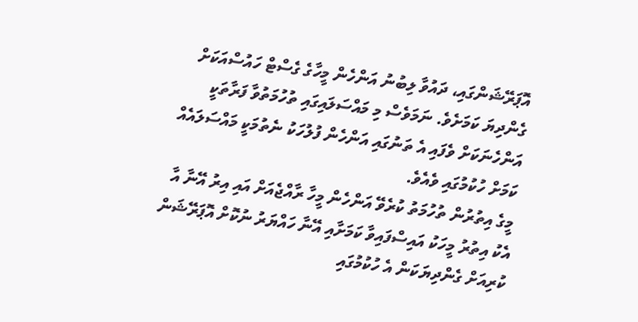އޮޕަރޭޝަންގައި، ދައުވާ ލިބުނު އަންހެން މީހާގެ ގެސްޓް ހައުސްއަކަށް ގެންދިޔަ ކަމަށެވެ. ނަމަވެސް މި މައްސަލައިގައި ތުހުމަތުވާ ފަރާތަކީ އަންހެނަކަށް ވެފައި އެ ތަނުގައި އަންހެން ފުލުހަކު ނެތުމަކީ މައްސަލައެއް ކަމަށް ހުކުމުގައި ވެއެވެ.
މީގެ އިތުރުން ތުހުމަތު ކުރެވޭ އަންހެން މީހާ ރާއްޖެއަށް އައި އިރު އޭނާ އާ އެކު އިތުރު މީހަކު އައިސްފައިވާ ކަމަށާއި އޭނާ ހައްޔަރު ނުކޮށް އޮޕަރޭޝަން ކުރިއަށް ގެންދިޔަކަން އެ ހުކުމުގައި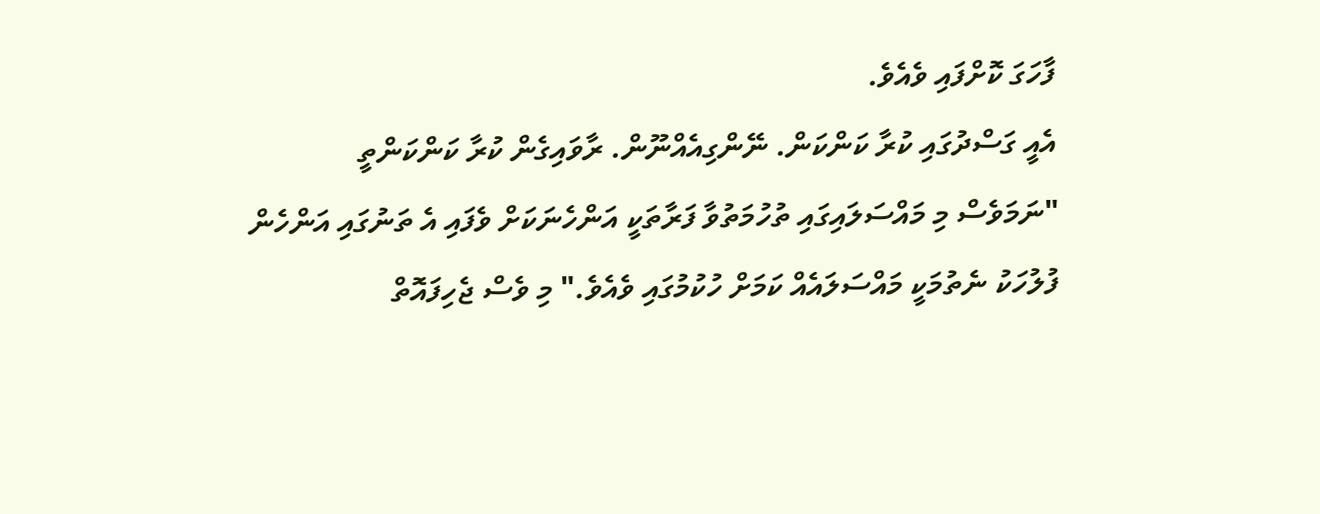ފާހަގަ ކޮށްފައި ވެއެވެ.
އެއީ ގަސްދުގައި ކުރާ ކަންކަން. ނޭންގިއެއްނޫން. ރާވައިގެން ކުރާ ކަންކަންތީ
"ނަމަވެސް މި މައްސަލައިގައި ތުހުމަތުވާ ފަރާތަކީ އަންހެނަކަށް ވެފައި އެ ތަނުގައި އަންހެން ފުލުހަކު ނެތުމަކީ މައްސަލައެއް ކަމަށް ހުކުމުގައި ވެއެވެ." މި ވެސް ޖެހިފައޮތް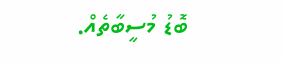ބޮޑު މުސީބާތެއް.